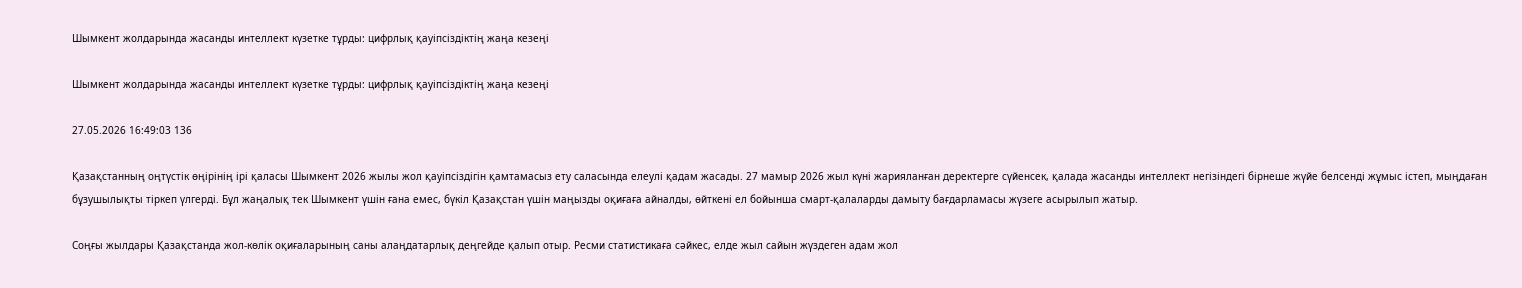Шымкент жолдарында жасанды интеллект күзетке тұрды: цифрлық қауіпсіздіктің жаңа кезеңі

Шымкент жолдарында жасанды интеллект күзетке тұрды: цифрлық қауіпсіздіктің жаңа кезеңі

27.05.2026 16:49:03 136

Қазақстанның оңтүстік өңірінің ірі қаласы Шымкент 2026 жылы жол қауіпсіздігін қамтамасыз ету саласында елеулі қадам жасады. 27 мамыр 2026 жыл күні жарияланған деректерге сүйенсек, қалада жасанды интеллект негізіндегі бірнеше жүйе белсенді жұмыс істеп, мыңдаған бұзушылықты тіркеп үлгерді. Бұл жаңалық тек Шымкент үшін ғана емес, бүкіл Қазақстан үшін маңызды оқиғаға айналды, өйткені ел бойынша смарт-қалаларды дамыту бағдарламасы жүзеге асырылып жатыр.

Соңғы жылдары Қазақстанда жол-көлік оқиғаларының саны алаңдатарлық деңгейде қалып отыр. Ресми статистикаға сәйкес, елде жыл сайын жүздеген адам жол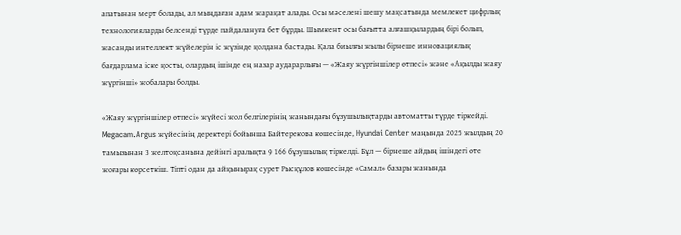апатынан мерт болады, ал мыңдаған адам жарақат алады. Осы мәселені шешу мақсатында мемлекет цифрлық технологияларды белсенді түрде пайдалануға бет бұрды. Шымкент осы бағытта алғашқылардың бірі болып, жасанды интеллект жүйелерін іс жүзінде қолдана бастады. Қала биылғы жылы бірнеше инновациялық бағдарлама іске қосты, олардың ішінде ең назар аударарлығы — «Жаяу жүргіншілер өтпесі» және «Ақылды жаяу жүргінші» жобалары болды.

«Жаяу жүргіншілер өтпесі» жүйесі жол белгілерінің жанындағы бұзушылықтарды автоматты түрде тіркейді. Megacam.Argus жүйесінің деректері бойынша Байтерекова көшесінде, Hyundai Center маңында 2025 жылдың 20 тамызынан 3 желтоқсанына дейінгі аралықта 9 166 бұзушылық тіркелді. Бұл — бірнеше айдың ішіндегі өте жоғары көрсеткіш. Тіпті одан да айқынырақ сурет Рысқұлов көшесінде «Самал» базары жанында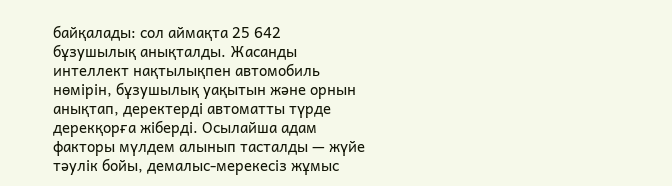байқалады: сол аймақта 25 642 бұзушылық анықталды. Жасанды интеллект нақтылықпен автомобиль нөмірін, бұзушылық уақытын және орнын анықтап, деректерді автоматты түрде дерекқорға жіберді. Осылайша адам факторы мүлдем алынып тасталды — жүйе тәулік бойы, демалыс-мерекесіз жұмыс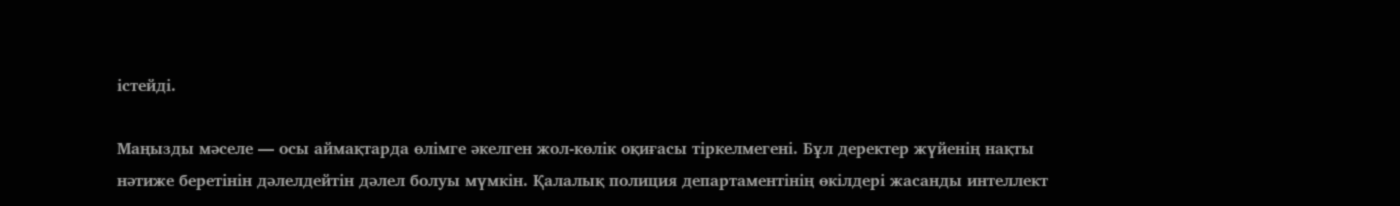істейді.

Маңызды мәселе — осы аймақтарда өлімге әкелген жол-көлік оқиғасы тіркелмегені. Бұл деректер жүйенің нақты нәтиже беретінін дәлелдейтін дәлел болуы мүмкін. Қалалық полиция департаментінің өкілдері жасанды интеллект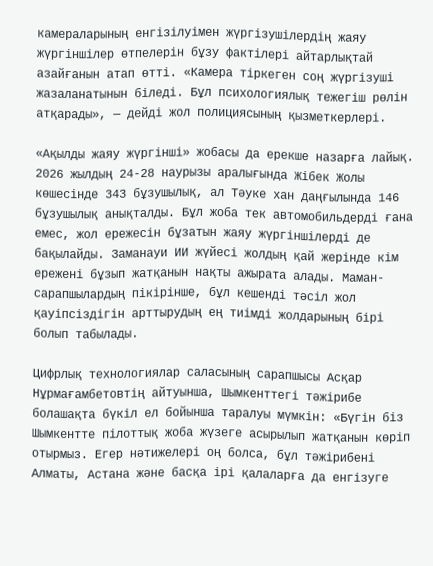камераларының енгізілуімен жүргізушілердің жаяу жүргіншілер өтпелерін бұзу фактілері айтарлықтай азайғанын атап өтті. «Камера тіркеген соң жүргізуші жазаланатынын біледі. Бұл психологиялық тежегіш рөлін атқарады», — дейді жол полициясының қызметкерлері.

«Ақылды жаяу жүргінші» жобасы да ерекше назарға лайық. 2026 жылдың 24-28 наурызы аралығында Жібек Жолы көшесінде 343 бұзушылық, ал Тәуке хан даңғылында 146 бұзушылық анықталды. Бұл жоба тек автомобильдерді ғана емес, жол ережесін бұзатын жаяу жүргіншілерді де бақылайды. Заманауи ИИ жүйесі жолдың қай жерінде кім ережені бұзып жатқанын нақты ажырата алады. Маман-сарапшылардың пікірінше, бұл кешенді тәсіл жол қауіпсіздігін арттырудың ең тиімді жолдарының бірі болып табылады.

Цифрлық технологиялар саласының сарапшысы Асқар Нұрмағамбетовтің айтуынша, Шымкенттегі тәжірибе болашақта бүкіл ел бойынша таралуы мүмкін: «Бүгін біз Шымкентте пілоттық жоба жүзеге асырылып жатқанын көріп отырмыз. Егер нәтижелері оң болса, бұл тәжірибені Алматы, Астана және басқа ірі қалаларға да енгізуге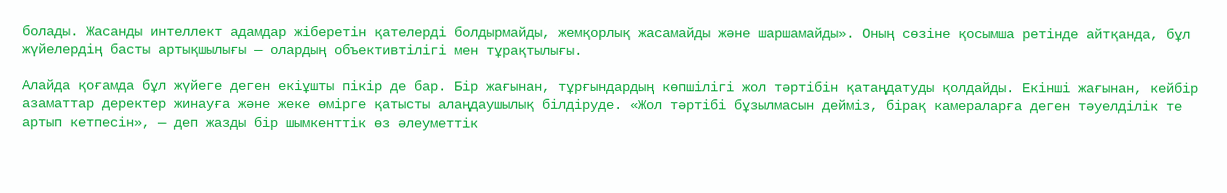болады. Жасанды интеллект адамдар жіберетін қателерді болдырмайды, жемқорлық жасамайды және шаршамайды». Оның сөзіне қосымша ретінде айтқанда, бұл жүйелердің басты артықшылығы — олардың объективтілігі мен тұрақтылығы.

Алайда қоғамда бұл жүйеге деген екіұшты пікір де бар. Бір жағынан, тұрғындардың көпшілігі жол тәртібін қатаңдатуды қолдайды. Екінші жағынан, кейбір азаматтар деректер жинауға және жеке өмірге қатысты алаңдаушылық білдіруде. «Жол тәртібі бұзылмасын дейміз, бірақ камераларға деген тәуелділік те артып кетпесін», — деп жазды бір шымкенттік өз әлеуметтік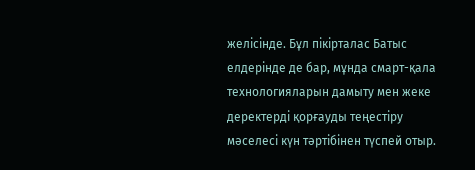желісінде. Бұл пікірталас Батыс елдерінде де бар, мұнда смарт-қала технологияларын дамыту мен жеке деректерді қорғауды теңестіру мәселесі күн тәртібінен түспей отыр.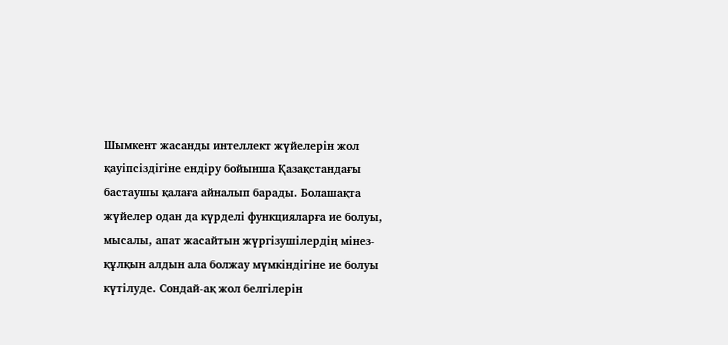Шымкент жасанды интеллект жүйелерін жол қауіпсіздігіне ендіру бойынша Қазақстандағы бастаушы қалаға айналып барады. Болашақта жүйелер одан да күрделі функцияларға ие болуы, мысалы, апат жасайтын жүргізушілердің мінез-құлқын алдын ала болжау мүмкіндігіне ие болуы күтілуде. Сондай-ақ жол белгілерін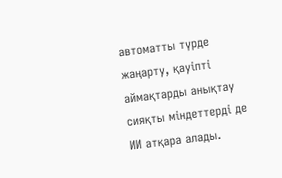автоматты түрде жаңарту, қауіпті аймақтарды анықтау сияқты міндеттерді де ИИ атқара алады.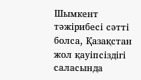Шымкент тәжірибесі сәтті болса, Қазақстан жол қауіпсіздігі саласында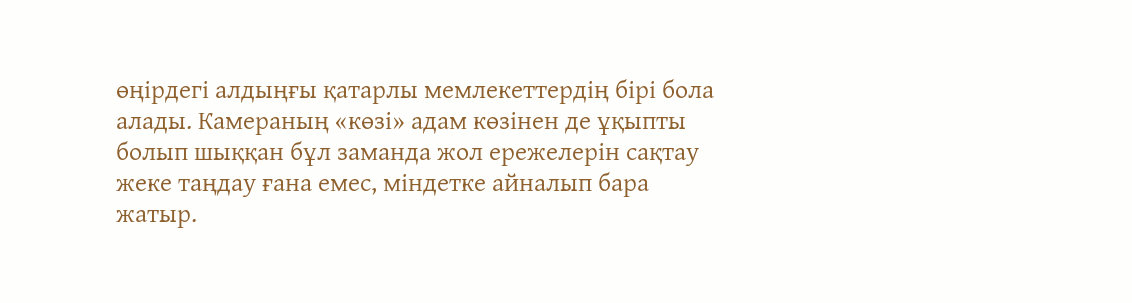өңірдегі алдыңғы қатарлы мемлекеттердің бірі бола алады. Камераның «көзі» адам көзінен де ұқыпты болып шыққан бұл заманда жол ережелерін сақтау жеке таңдау ғана емес, міндетке айналып бара жатыр.